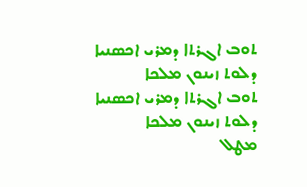ܬܘܒ ܐܓܪܬܐ ܕܡܪܝ ܐܟܣܢܝܐ ܕܠܘܬ ܙܝܢܘܢ ܡܠܟܐ
ܬܘܒ ܐܓܪܬܐ ܕܡܪܝ ܐܟܣܢܝܐ ܕܠܘܬ ܙܝܢܘܢ ܡܠܟܐ
ܡܛܠ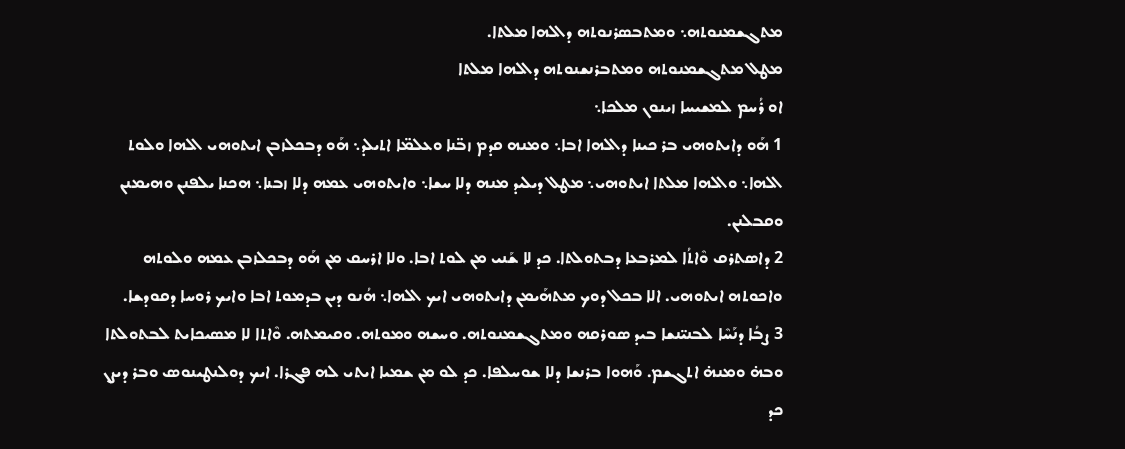ܡܬܓܫܡܢܘܬܗ܆ ܘܡܬܒܣܪܢܘܬܗ ܕܐܠܗܐ ܡܠܬܐ.
ܡܛܠ ܡܬܓܫܡܢܘܬܗ ܘܡܬܒܪܢܫܢܘܬܗ ܕܐܠܗܐ ܡܠܬܐ
ܐܘ ܪܳܚܡ ܠܡܫܝܚܐ ܙܝܢܘܢ ܡܠܟܐ܆
1 ܗܰܘ ܕܐܝܬܘܗܝ ܒܪ ܟܝܢܐ ܕܐܠܗܐ ܐܒܐ܆ ܘܡܢܗ ܩܕܡ ܙܒ̈ܢܐ ܘܥܠܡ̈ܐ ܐܬܝܠܕ܆ ܗܰܘ ܕܒܟܠܙܒܢ ܐܝܬܘܗܝ ܐܠܗܐ ܘܠܘܬ ܐܠܗܐ܆ ܘܐܠܗܐ ܡܠܬܐ ܐܝܬܘܗܝ܆ ܡܛܠ ܕܝܠܝܕ ܡܢܗ ܕܠܐ ܚܫܐ܆ ܘܐܝܬܘܗܝ ܥܡܗ ܕܠܐ ܙܒܢܐ܆ ܗܟܢܐ ܝܠܦܢܢ ܘܗܝܡܢܢ ܘܩܒܠܢܢ.
2 ܕܐܣܬܪܩ ܘܶܐܬܳܐ ܠܡܪܒܥܐ ܕܒܬܘܠܬܐ. ܟܕ ܠܐ ܫܰܢܝ ܡܢ ܠܘܬ ܐܒܐ. ܘܠܐ ܐܪܚܩ ܡܢ ܗܰܘ ܕܒܟܠܙܒܢ ܥܡܗ ܘܠܘܬܗ ܘܐܟܘܬܗ ܐܝܬܘܗܝ. ܐܠܐ ܒܟܠ ܕܘܟ ܡܬܗܰܝܡܢ ܕܐܝܬܘܗܝ ܐܝܟ ܐܠܗܐ܆ ܗܳܢܘ ܕܝܢ ܒܕܡܘܬ ܐܒܐ ܘܐܝܟ ܪܘܚܐ ܕܩܘܕܫܐ.
3 ܨܒܳܐ ܕܢܰܚܶܐ ܠܒܢܝ̈ܢܫܐ ܒܝܕ ܣܘܪܩܗ ܘܡܬܓܫܡܢܘܬܗ. ܘܚܫܗ ܘܡܘܬܗ. ܘܩܝܡܬܗ. ܘܶܐܬܐ ܠܐ ܡܣܝܟܐܝܬ ܠܒܬܘܠܬܐ ܘܒܗ̇ ܘܡܢܗ̇ ܐܬܓܫܡ. ܘܰܗܘܐ ܒܪܢܫܐ ܕܠܐ ܫܘܚܠܦܐ. ܟܕ ܠܘ ܡܢ ܫܡܝܐ ܐܝܬܝ ܠܗ ܦܓܪܐ. ܐܝܟ ܕܘܠܢܛܝܢܘܣ ܘܒܪ ܕܝܨܢ ܟܕ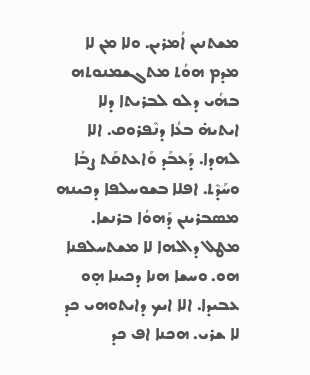ܡܫܬܢܝܢ ܐܳܡܪܝܢ. ܘܠܐ ܡܢ ܠܐ ܡܕܡ ܗܘܳܬ ܡܬܓܫܡܢܘܬܗ ܒܗܳܝ ܕܠܘ ܠܒܪܝܬܐ ܕܠܐ ܐܝܬܝܗ̇ ܒܥܳܐ ܕܢܶܦܪܘܩ. ܐܠܐ ܠܗܕܐ. ܕܰܥܒܰܕ ܘܰܐܥܬܩܰܬ ܨܒܳܐ ܘܚܰܕܶܬ. ܐܦܠܐ ܒܫܘܚܠܦܐ ܕܟܝܢܗ ܡܣܒܪܝܢܢ ܕܰܗܘܳܐ ܒܪܢܫܐ. ܡܛܠ ܕܐܠܗܐ ܠܐ ܡܫܬܚܠܦܢܐ ܗܘ. ܘܚܫܐ ܗܢܐ ܕܟܝܢܐ ܗ̣ܘ ܥܒܝܕܐ. ܐܠܐ ܐܝܟ ܕܐܝܬܘܗܝ ܟܕ ܠܐ ܫܪܝ. ܗܟܢܐ ܐܦ ܟܕ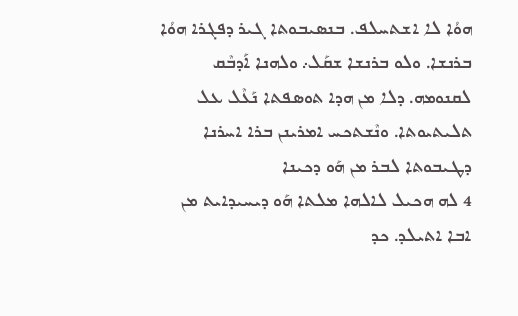ܗܘܳܐ ܠܐ ܐܫܬܚܠܦ. ܒܢܣܝܒܘܬܐ ܓܝܪ ܕܦܓܪܐ ܗܘܳܐ ܒܪܢܫܐ. ܘܠܘ ܒܪܢܫܐ ܫܩܰܠ܇ ܘܠܗܢܐ ܐܰܕܒܶܩ ܠܩܢܘܡܗ. ܕܠܐ ܡܢ ܗܕܐ ܬܘܣܦܬܐ ܢܰܥܶܠ ܥܠ ܬܠܝܬܝܘܬܐ. ܘܢܶܫܬܟܚ ܐܡܪܝܢܢ ܒܪܐ ܐܚܪܢܐ ܕܛܝܒܘܬܐ ܠܒܪ ܡܢ ܗܰܘ ܕܟܝܢܐ
4 ܠܗ ܗܟܝܠ ܠܐܠܗܐ ܡܠܬܐ ܗܰܘ ܕܝܚܝܕܐܝܬ ܡܢ ܐܒܐ ܐܬܝܠܕ. ܟܕ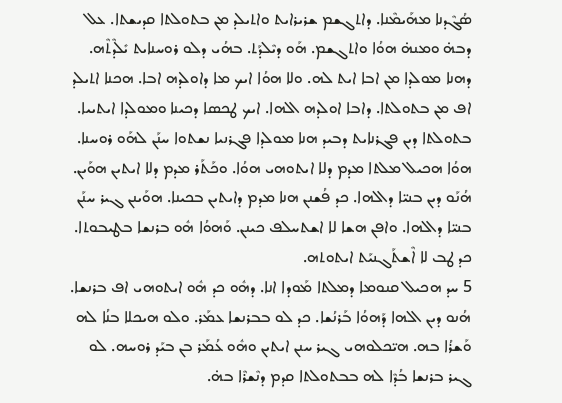ܣܳܓܶܕܢܐ ܡܗܰܝܡܶܢܐ. ܕܐܬܓܫܡ ܫܪܝܪܐܝܬ ܘܐܬܝܠܕ ܡܢ ܒܬܘܠܬܐ ܩܕܝܫܬܐ. ܥܠ ܕܒܗ̇ ܘܡܢܗ̇ ܗܘܳܐ ܘܐܬܓܫܡ. ܗܰܘ ܕܝܶܠܕܰܬ. ܒܗܳܝ ܕܠܘ ܪܘܚܢܐܝܬ ܝܺܠܶܕܬܶܗ. ܕܗܢܐ ܡܘܠܕܐ ܡܢ ܐܒܐ ܐܝܬ ܠܗ. ܘܠܐ ܗܘܳܐ ܐܝܟ ܡܐ ܕܐܘܠܕܗ ܐܒܐ. ܗܟܢܐ ܐܬܝܠܕ ܐܦ ܡܢ ܒܬܘܠܬܐ. ܕܐܒܐ ܐܘܠܕܗ ܐܠܗܐ. ܐܝܟ ܛܟܣܐ ܕܟܝܢܐ ܘܡܘܠܕܐ ܐܝܬܝܝܐ. ܒܬܘܠܬܐ ܕܝܢ ܦܓܪܢܐܝܬ ܕܒܝܕ ܗܢܐ ܡܘܠܕܐ ܦܓܪܢܝܐ ܢܫܬܘܐ ܚܢܰܢ ܠܗܰܘ ܪܘܚܢܐ. ܗܘܳܐ ܗܟܝܠ ܡܠܬܐ ܡܕܡ ܕܠܐ ܐܝܬܘܗܝ ܗܘܳܐ. ܘܟܰܬܰܪ ܡܕܡ ܕܠܐ ܐܝܬܝܢ ܗܘܰܝܢ. ܗܳܢܰܘ ܕܝܢ ܒܢܝ̈ܐ ܕܐܠܗܐ. ܟܕ ܦܳܫܢܢ ܗܢܐ ܡܕܡ ܕܐܝܬܝܢ ܒܟܝܢܐ. ܗܘܰܝܢܢ ܓܝܪ ܚܢܰܢ ܒܢܝ̈ܐ ܕܐܠܗܐ. ܘܐܦܢ ܗܫܐ ܠܐ ܐܫܬܚܠܦ ܟܝܢܢ. ܘܰܗܘܳܐ ܗܽܘ ܒܪܢܫܐ ܒܛܝܒܘܬܐ. ܟܕ ܛܒ ܠܐ ܐܶܫܬܰܓܢܝܰܬ ܐܝܬܘܬܗ.
5 ܚܕ ܗܟܝܠ ܩܢܘܡܐ ܕܡܠܬܐ ܡܰܘܕܐ ܐܢܐ. ܕܗܽܘ ܟܕ ܗܽܘ ܐܝܬܘܗܝ ܐܦ ܒܪܢܫܐ. ܗܳܢܘ ܕܝܢ ܐܠܗܐ ܕܰܗܘܳܐ ܒܰܪܢܳܫܐ. ܟܕ ܠܘ ܒܒܪܢܫܐ ܥܡܰܪ. ܘܠܘ ܗܝܟܠܐ ܒܢܳܐ ܠܗ ܘܰܫܪܳܐ ܒܗ. ܗܝ̈ܟܠܘܗܝ ܓܝܪ ܚܢܢ ܐܝܬܝܢ ܘܗܽܘ ܥܳܡܰܪ ܒܢ ܒܝܰܕ ܪܘܚܗ. ܠܘ ܓܝܪ ܒܪܢܫܐ ܒܳܕܶܐ ܠܗ ܒܒܬܘܠܬܐ ܩܕܡ ܕܢܶܫܪܶܐ ܒܗ̇.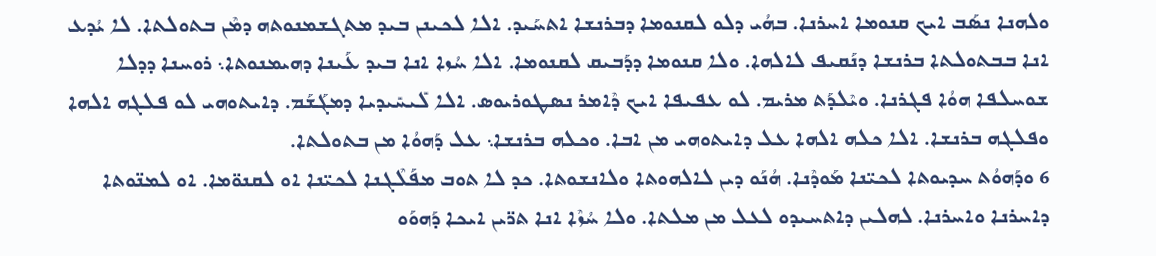ܘܠܗܢܐ ܢܣܰܒ ܐܝܟ ܩܢܘܡܐ ܐܚܪܢܐ. ܒܗܳܝ ܕܠܘ ܠܩܢܘܡܐ ܕܒܪܢܫܐ ܐܬܚܰܝܕ. ܐܠܐ ܠܟܝܢܢ ܒܝܕ ܡܬܓܫܡܢܘܬܗ ܕܡܶܢ ܒܬܘܠܬܐ. ܠܐ ܝܳܕܥ ܐܢܐ ܒܒܬܘܠܬܐ ܒܪܢܫܐ ܕܢܰܩܝܦ ܠܐܠܗܐ. ܘܠܐ ܩܢܘܡܐ ܕܕܰܒܝܩ ܠܩܢܘܡܐ. ܐܠܐ ܚܳܙܐ ܐܢܐ ܒܝܕ ܥܰܝܢܐ ܕܗܝܡܢܘܬܐ܆ ܪܘܚܢܐ ܕܕܠܐ ܫܘܚܠܦܐ ܗܘܳܐ ܦܓܪܢܐ. ܘܝܶܠܕܰܬ ܡܪܝܡ. ܠܘ ܥܦܝܦܐ ܐܝܟ ܕܶܐܡܪ ܢܣܛܘܪܝܘܣ. ܐܠܐ ܠܺܝܚܺܝܕܝܐ ܕܡܓܰܫܰܡ. ܕܐܝܬܘܗܝ ܠܘ ܦܠܓܗ ܐܠܗܐ ܘܦܠܓܗ ܒܪܢܫܐ. ܐܠܐ ܟܠܗ ܐܠܗܐ ܥܠ ܕܐܝܬܘܗܝ ܡܢ ܐܒܐ. ܘܟܠܗ ܒܪܢܫܐ܆ ܥܠ ܕܰܗܘܳܐ ܡܢ ܒܬܘܠܬܐ.
6 ܘܕܰܗܘܳܬ ܚܕܝܘܬܐ ܠܟܝ̈ܢܐ ܡܰܘܕܶܢܐ. ܗܳܢܰܘ ܕܝܢ ܠܐܠܗܘܬܐ ܘܠܐܢܫܘܬܐ. ܟܕ ܠܐ ܬܘܒ ܡܦܰܠܶܓܢܐ ܠܟܝ̈ܢܐ ܐܘ ܠܩܢܘ̈ܡܐ. ܐܘ ܠܡܢ̈ܘܬܐ ܕܐܚܪܢܐ ܘܐܚܪܢܐ. ܠܗܠܝܢ ܕܐܬܚܝܕܘ ܠܥܠ ܡܢ ܡܠܬܐ. ܘܠܐ ܚܳܙܶܐ ܐܢܐ ܬܖ̈ܝܢ ܐܝܟܐ ܕܰܗܘܰܘ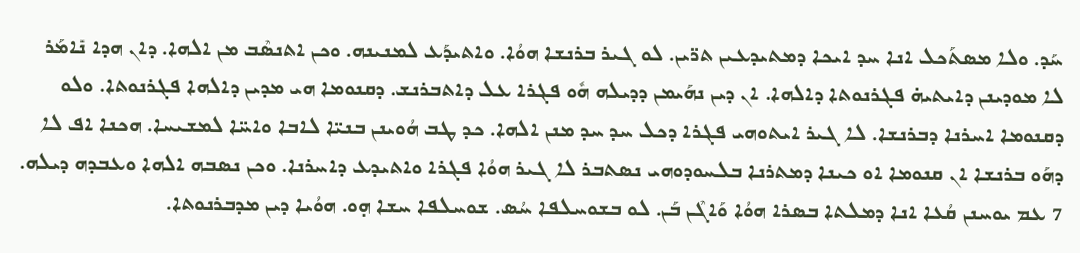ܚܰܕ. ܘܠܐ ܡܣܬܰܟܠ ܐܢܐ ܚܕ ܐܝܟܐ ܕܡܬܝܕܥܝܢ ܬܖ̈ܝܢ. ܠܘ ܓܝܪ ܒܪܢܫܐ ܗܘܳܐ. ܘܐܬܝܕܰܥ ܠܡܢܝܢܗ. ܘܟܢ ܐܬܢܣܶܒ ܡܢ ܐܠܗܐ. ܕܐܢ ܗܕܐ ܢܺܐܡܰܪ ܠܐ ܡܘܕܝܢܢ ܕܐܝܬܝܗ̇ ܦܓܪܢܘܬܐ ܕܐܠܗܐ. ܐܢ ܕܝܢ ܢܗܰܝܡܢ ܕܕܝܠܗ ܗܽܘ ܦܓܪܐ ܥܠ ܕܐܬܒܪܢܫ. ܕܩܢܘܡܐ ܗܝ ܡܕܝܢ ܕܐܠܗܐ ܦܓܪܢܘܬܐ. ܘܠܘ ܕܩܢܘܡܐ ܐܚܪܢܐ ܕܒܪܢܫܐ. ܠܐ ܓܝܪ ܐܝܬܘܗܝ ܦܓܪܐ ܕܟܠ ܚܕ ܚܕ ܡܢܢ ܐܠܗܐ. ܟܕ ܛܒ ܗܳܘܝܢܢ ܒܢܝ̈ܐ ܠܐܒܐ ܘܐܚ̈ܐ ܠܡܫܝܚܐ. ܗܟܢܐ ܐܦ ܠܐ ܕܗܰܘ ܒܪܢܫܐ ܐܢ ܩܢܘܡܐ ܐܘ ܟܝܢܐ ܕܡܬܪܢܐ ܒܠܚܘܕܘܗܝ ܢܣܬܒܪ ܠܐ ܓܝܪ ܗܘܳܐ ܦܓܪܐ ܘܐܬܝܕܥ ܕܐܚܪܢܐ. ܘܟܢ ܢܣܒܗ ܐܠܗܐ ܘܥܒܕܗ ܕܝܠܗ.
7 ܥܡ ܝܘܚܢܢ ܩܳܥܐ ܐܢܐ ܕܡܠܬܐ ܒܣܪܐ ܗܘܳܐ ܘܰܐܓܶܢ ܒܰܢ. ܠܘ ܒܫܘܚܠܦܐ ܚܳܣ. ܫܘܚܠܦܐ ܚܫܐ ܗ̣ܘ. ܗܘܳܝܐ ܕܝܢ ܡܕܒܪܢܘܬܐ.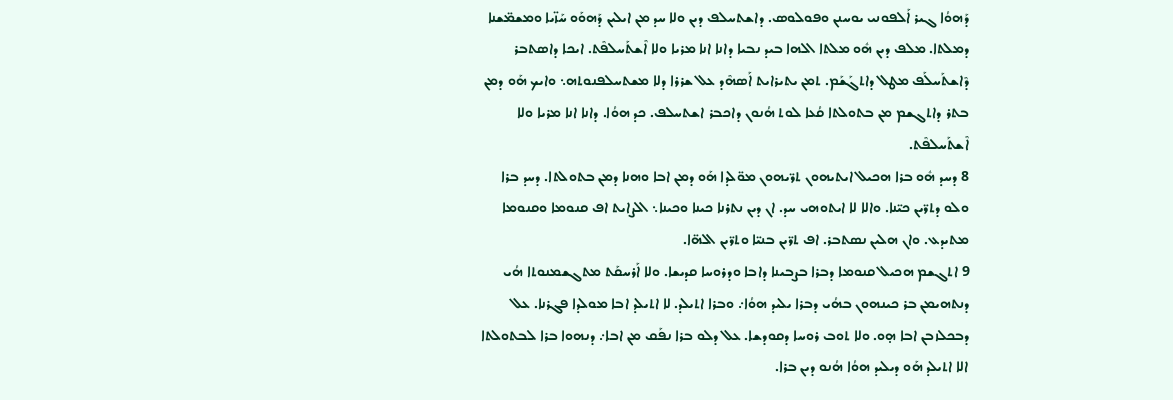ܕܰܗܘܳܐ ܓܝܪ ܐܰܠܦܘܢܝ ܝܘܚܢܢ ܘܦܘܠܘܣ. ܕܐܫܬܚܠܦ ܕܝܢ ܘܠܐ ܚܕ ܡܢ ܐܝܠܝܢ ܕܰܗܘܰܘ ܚܰܙ̈ܝܐ ܘܡܫܡ̈ܫܢܐ ܕܡܠܬܐ. ܡܠܦ ܕܝܢ ܗܽܘ ܡܠܬܐ ܐܠܗܐ ܒܝܕ ܢܒܝܐ ܕܐܢܐ ܐܢܐ ܡܪܝܐ ܘܠܐ ܐܶܫܬܰܚܠܦܶܬ. ܐܝܟܐ ܕܐܣܬܒܪ ܕܶܐܫܬܰܚܠܰܦ ܡܛܠ ܕܐܬܓܰܫܰܡ. ܬܡܢ ܝܬܝܪܐܝܬ ܐܰܣܗܶܕ ܥܠ ܫܪܪܐ ܕܠܐ ܡܫܬܚܠܦܢܘܬܗ܆ ܘܐܝܟ ܗܰܘ ܕܡܢ ܒܬܪ ܕܐܬܓܫܡ ܡܢ ܒܬܘܠܬܐ ܩܳܥܐ ܠܘܬ ܗܳܢܘܢ ܕܐܟܒܪ ܐܫܬܚܠܦ. ܟܕ ܗܘܳܐ. ܕܐܢܐ ܐܢܐ ܡܪܝܐ ܘܠܐ ܐܶܫܬܰܚܠܦܶܬ.
8 ܕܚܕ ܗܽܘ ܒܪܐ ܗܟܝܠ ܐܝܬܝܗܘܢ ܬܖ̈ܝܗܘܢ ܡܘ̈ܠܕܐ ܗܰܘ ܕܡܢ ܐܒܐ ܘܗܢܐ ܕܡܢ ܒܬܘܠܬܐ. ܕܚܕ ܒܪܐ ܘܠܘ ܕܬܖ̈ܝܢ ܟܝ̈ܢܐ. ܘܐܠܐ ܠܐ ܐܝܬܘܗܝ ܚܕ. ܐܢ ܕܝܢ ܢܬܪܢܐ ܟܝܢܐ ܘܟܝܢܐ܆ ܐܠܨܐܝܬ ܐܦ ܩܢܘܡܐ ܘܩܢܘܡܐ ܡܬܝܕܥ. ܘܐܢ ܗܠܝܢ ܢܣܬܒܪ. ܐܦ ܬܖ̈ܝܢ ܒܢܝ̈ܐ ܘܬܖ̈ܝܢ ܐܠܗ̈ܐ.
9 ܐܬܓܫܡ ܗܟܝܠ ܩܢܘܡܐ ܕܒܪܐ ܒܨܒܝܢܐ ܕܐܒܐ ܘܕܪܘܚܐ ܩܕܝܫܐ. ܘܠܐ ܐܰܪܚܩܰܬ ܡܬܓܫܡܢܘܬܐ ܗܳܝ ܕܢܬܗܝܡܢ ܒܪ ܟܝܢܗܘܢ ܒܗܳܝ ܕܒܪܐ ܝܠܝܕ ܗܘܳܐ܇ ܘܒܪܐ ܐܬܝܠܕ. ܠܐ ܐܬܝܠܕ ܐܒܐ ܡܘܠܕܐ ܦܓܪܢܐ. ܥܠ ܕܒܟܠܙܒܢ ܐܒܐ ܗ̣ܘ. ܘܠܐ ܬܘܒ ܪܘܚܐ ܕܩܘܕܫܐ. ܥܠ ܕܠܘ ܒܪܐ ܢܦܰܩ ܡܢ ܐܒܐ܇ ܕܢܗܘܐ ܒܪܐ ܠܒܬܘܠܬܐ ܐܠܐ ܐܬܝܠܕ ܗܰܘ ܕܝܠܝܕ ܗܘܳܐ ܗܳܢܘ ܕܝܢ ܒܪܐ.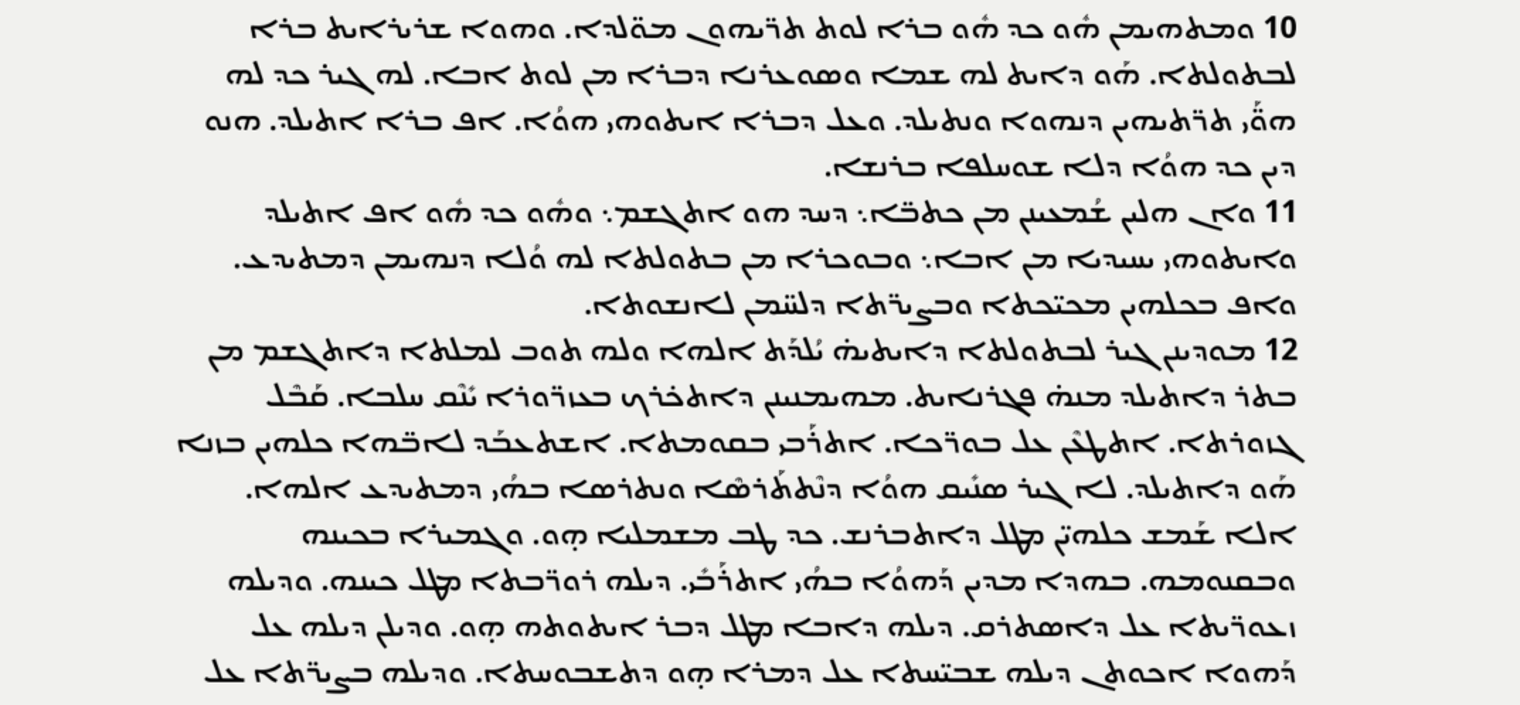10 ܘܡܬܗܝܡܢ ܗܽܘ ܟܕ ܗܽܘ ܒܪܐ ܠܘܬ ܬܖ̈ܝܗܘܢ ܡܘ̈ܠܕܐ. ܘܗܘܐ ܫܪܝܪܐܝܬ ܒܪܐ ܠܒܬܘܠܬܐ. ܗܰܘ ܕܐܝܬ ܠܗ ܫܡܐ ܘܣܘܥܪܢܐ ܕܒܪܐ ܡܢ ܠܘܬ ܐܒܐ. ܠܗ ܓܝܪ ܟܕ ܠܗ ܗܘ̈ܰܝ ܬܖ̈ܬܝܗܝܢ ܕܢܗܘܐ ܘܢܬܝܠܕ. ܘܥܠ ܕܒܪܐ ܐܝܬܘܗܝ ܗܘܳܐ. ܐܦ ܒܪܐ ܐܬܝܠܕ. ܗܢܘ ܕܝܢ ܟܕ ܗܘܳܐ ܕܠܐ ܫܘܚܠܦܐ ܒܪܢܫܐ.
11 ܘܐܢ ܗܠܝܢ ܫܳܡܥܝܢܢ ܡܢ ܟܬܒ̈ܐ܆ ܕܚܕ ܗܘ ܐܬܓܫܡ܆ ܘܗܽܘ ܟܕ ܗܽܘ ܐܦ ܐܬܝܠܕ ܘܐܝܬܘܗܝ ܝܚܝܕܝܐ ܡܢ ܐܒܐ܆ ܘܒܘܟܪܐ ܡܢ ܒܬܘܠܬܐ ܠܗ ܘܳܠܐ ܕܢܗܝܡܢ ܕܡܬܝܕܥ. ܘܐܦ ܒܟܠܗܝܢ ܡܟܝ̈ܟܬܐ ܘܒܨܝܖ̈ܬܐ ܕܠܚ̈ܡܢ ܠܐܢܫܘܬܐ.
12 ܡܘܕܝܢܢ ܓܝܪ ܠܒܬܘܠܬܐ ܕܐܝܬܝܗ̇ ܝܳܠܕܰܬ ܐܠܗܐ ܘܠܗ ܬܘܒ ܠܡܠܬܐ ܕܐܬܓܫܡ ܡܢ ܒܬܪ ܕܐܬܝܠܕ ܡܢܗ̇ ܦܓܪܢܐܝܬ. ܡܗܝܡܢܝܢܢ ܕܐܬܟ̇ܪܟ ܒܥܙܖ̈ܘܪܐ ܝܺܢܶܩ ܚܠܒܐ. ܩܰܒܶܠ ܓܙܘܪܬܐ. ܐܬܛܥܶܢ ܥܠ ܒܘܖ̈ܟܐ. ܐܬܪܰܒܝ ܒܩܘܡܬܐ. ܐܫܬܥܒܰܕ ܠܐܒ̈ܗܐ ܟܠܗܝܢ ܒܙܢܐ ܗܰܘ ܕܐܬܝܠܕ. ܠܐ ܓܝܪ ܣܢܺܝܩ ܗܘܳܐ ܕܢܶܬܬܰܪܣܶܐ ܘܢܬܪܣܐ ܒܗܳܝ ܕܡܬܝܕܥ ܐܠܗܐ. ܐܠܐ ܫܰܡܫ ܟܠܗܝ̈ܢ ܡܛܠ ܕܐܬܒܪܢܫ. ܟܕ ܛܒ ܡܫܡܠܝܐ ܗ̣ܘ. ܘܓܡܝܪܐ ܒܟܝܢܗ ܘܒܩܢܘܡܗ. ܒܗܕܐ ܡܕܝܢ ܕܰܗܘܳܐ ܒܗܳܝ ܐܬܪܰܒܺܝ. ܕܝܠܗ ܪܘܖ̈ܒܬܐ ܡܛܠ ܟܝܢܗ. ܘܕܝܠܗ ܙܥܘܖ̈ܝܬܐ ܥܠ ܕܐܣܬܪܩ. ܕܝܠܗ ܕܐܒܐ ܡܛܠ ܕܒܪ ܐܝܬܘܬܗ ܗ̣ܘ. ܘܕܝܠܢ ܕܝܠܗ ܥܠ ܕܰܗܘܐ ܐܟܘܬܢ ܕܝܠܗ ܫܒܝ̈ܚܬܐ ܥܠ ܕܡܪܐ ܗ̣ܘ ܕܬܫܒܘܚܬܐ. ܘܕܝܠܗ ܒܨܝܖ̈ܬܐ ܥܠ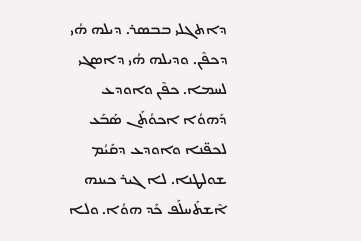ܕܐܬܓܠܝ ܒܒܣܪ. ܕܝܠܗ ܗܳܝ ܕܟܦܶܢ. ܘܕܝܠܗ ܗܳܝ ܕܐܣܓܝ ܠܚܡܐ. ܟܦܶܢ ܘܐܘܕܥ ܕܰܗܘܳܐ ܐܟܘܳܬܰܢ ܣܰܒܰܥ ܠܟܦ̈ܢܐ ܘܐܘܕܥ ܕܩܰܝܳܡ ܫܘܠܛܢܐ. ܠܐ ܓܝܪ ܟܝܢܗ ܐܶܫܬܰܚܠܰܦ ܟܰܕ ܗܘܳܐ. ܘܠܐ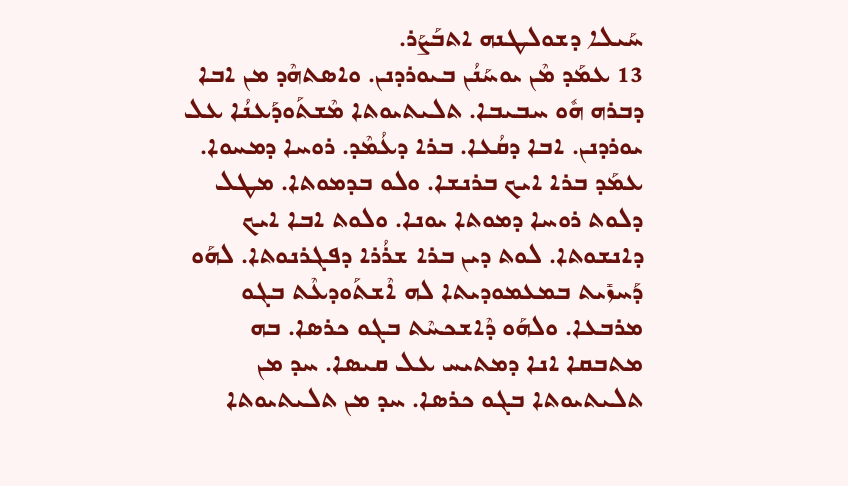ܚܰܝܠܐ ܕܫܘܠܛܢܗ ܐܬܒܰܨܰܪ.
13 ܥܡܰܕ ܡܶܢ ܝܘܚܰܢܳܢ ܒܝܘܪܕܢܢ. ܘܐܣܬܗܶܕ ܡܢ ܐܒܐ ܕܒܪܗ ܗܽܘ ܚܒܝܒܐ. ܬܠܝܬܝܘܬܐ ܡܶܫܬܰܘܕܰܥܢܳܐ ܥܠ ܝܘܪܕܢܢ. ܐܒܐ ܕܩܳܥܐ. ܒܪܐ ܕܥܳܡܶܕ. ܪܘܚܐ ܕܡܚܘܐ. ܥܡܰܕ ܒܪܐ ܐܝܟ ܒܪܢܫܐ. ܘܠܘ ܒܕܡܘܬܐ. ܡܛܠ ܕܠܘܬ ܪܘܚܐ ܕܡܘܬܐ ܝܘܢܐ. ܘܠܘܬ ܐܒܐ ܐܝܟ ܕܐܢܫܘܬܐ. ܠܘܬ ܕܝܢ ܒܪܐ ܫܪܳܪܐ ܕܦܓܪܢܘܬܐ. ܠܗܰܘ ܕܰܚܙܺܝܬ ܒܡܥܡܘܕܝܬܐ ܠܗ ܐܶܫܬܰܘܕܥܶܬ ܒܓܘ ܡܪܒܥܐ. ܘܠܗܰܘ ܕܶܐܫܟܚܶܬ ܒܓܘ ܟܪܣܐ. ܒܗ ܡܬܒܩܐ ܐܢܐ ܕܡܬܝܚ ܥܠ ܩܝܣܐ. ܚܕ ܡܢ ܬܠܝܬܝܘܬܐ ܒܓܘ ܟܪܣܐ. ܚܕ ܡܢ ܬܠܝܬܝܘܬܐ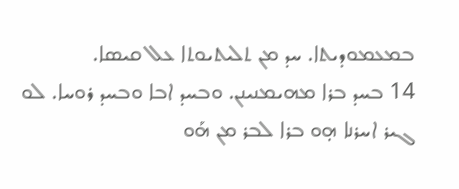ܒܡܥܡܘܕܝܬܐ. ܚܕ ܡܢ ܬܠܝܬܝܘܬܐ ܥܠ ܩܝܣܐ.
14 ܒܚܕ ܒܪܐ ܡܗܝܡܢܝܢܢ. ܘܒܚܕ ܐܒܐ ܘܒܚܕ ܪܘܚܐ. ܠܘ ܓܝܪ ܐܚܪܢܐ ܗ̣ܘ ܒܪܐ ܠܒܪ ܡܢ ܗܰܘ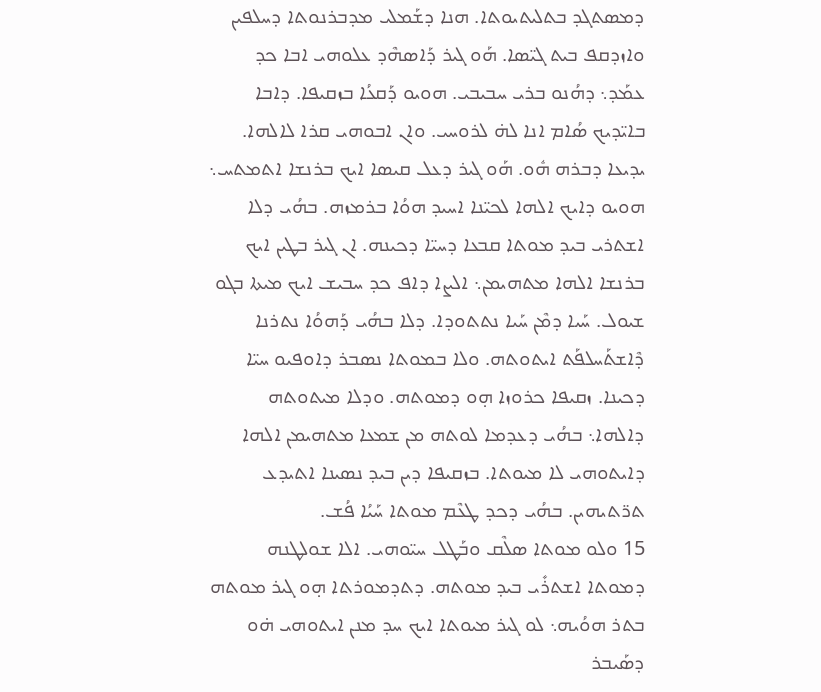ܕܡܣܬܓܕ ܒܬܠܝܬܝܘܬܐ. ܗܢܐ ܕܫܰܡܠܝ ܡܕܒܪܢܘܬܐ ܕܚܠܦܝܢ ܘܐܙܕܩܦ ܒܝܬ ܓܝ̈ܣܐ. ܗܰܘ ܓܝܪ ܕܰܐܣܗܶܕ ܥܠܘܗܝ ܐܒܐ ܟܕ ܥܡܰܕ܆ ܕܗܳܢܘ ܒܪܝ ܚܒܝܒܝ. ܗܘܝܘ ܕܰܩܥܳܐ ܒܙܩܝܦܐ. ܕܐܒܐ ܒܐܝ̈ܕܝܟ ܣܳܐܡ ܐܢܐ ܠܗ̇ ܠܪܘܚܝ. ܘܐܢ ܐܒܘܗܝ ܩܪܐ ܠܐܠܗܐ. ܝܕܝܥܐ ܕܒܪܗ ܗܽܘ. ܗܰܘ ܓܝܪ ܕܥܠ ܩܝܣܐ ܐܝܟ ܒܪܢܫܐ ܐܬܡܬܚ܆ ܗܘܝܘ ܕܐܝܟ ܐܠܗܐ ܠܟܝ̈ܢܐ ܐܚܝܕ ܗܘܳܐ ܒܪܡܙܗ. ܒܗܳܝ ܕܠܐ ܐܫܬܪܝ ܒܝܕ ܡܘܬܐ ܩܒܥܐ ܕܚܝ̈ܐ ܕܟܝܢܗ. ܐܢ ܓܝܪ ܒܛܝܢ ܐܝܟ ܒܪܢܫܐ ܐܠܗܐ ܡܬܗܝܡܢ܆ ܐܠܨܐ ܕܐܦ ܟܕ ܚܒܝܫ ܐܝܟ ܡܝܬܐ ܒܓܘ ܫܝܘܠ. ܚܰܝܐ ܕܡܶܢ ܚܰܝܐ ܢܬܬܘܕܐ. ܕܠܐ ܒܗܳܝ ܕܰܗܘܳܐ ܢܬܪܢܐ ܕܶܐܫܬܰܚܠܦܰܬ ܐܝܬܘܬܗ. ܘܠܐ ܒܡܘܬܐ ܢܣܒܪ ܕܐܘܦܝܘ ܚܝ̈ܐ ܕܟܝܢܐ. ܙܩܝܦܐ ܟܪܘܙܐ ܗ̣ܘ ܕܡܘܬܗ. ܘܕܠܐ ܡܝܬܘܬܗ ܕܐܠܗܐ܆ ܒܗܳܝ ܕܥܕܡܐ ܠܘܬܗ ܡܢ ܫܡܥܐ ܡܬܗܝܡܢ ܐܠܗܐ ܕܐܝܬܘܗܝ ܠܐ ܡܝܘܬܐ. ܒܙܩܝܦܐ ܕܝܢ ܒܝܕ ܢܣܝܢܐ ܐܬܝܕܥ ܬܖ̈ܬܝܗܝܢ. ܒܗܳܝ ܕܟܕ ܛܥܶܡ ܡܘܬܐ ܚܰܝܳܐ ܦܳܫ.
15 ܘܠܘ ܡܘܬܐ ܣܠܶܩ ܘܒܰܛܠ ܚܝ̈ܘܗܝ. ܐܠܐ ܫܘܠܛܢܗ ܕܡܘܬܐ ܐܫܬܪܺܝ ܒܝܕ ܡܘܬܗ. ܕܬܕܡܘܪܬܐ ܗ̣ܘ ܓܝܪ ܡܘܬܗ ܒܬܪ ܗܘܳܝܗ܆ ܠܘ ܓܝܪ ܡܝܘܬܐ ܐܝܟ ܚܕ ܡܢܢ ܐܝܬܘܗܝ ܗ̇ܘ ܕܣܰܝܒܪ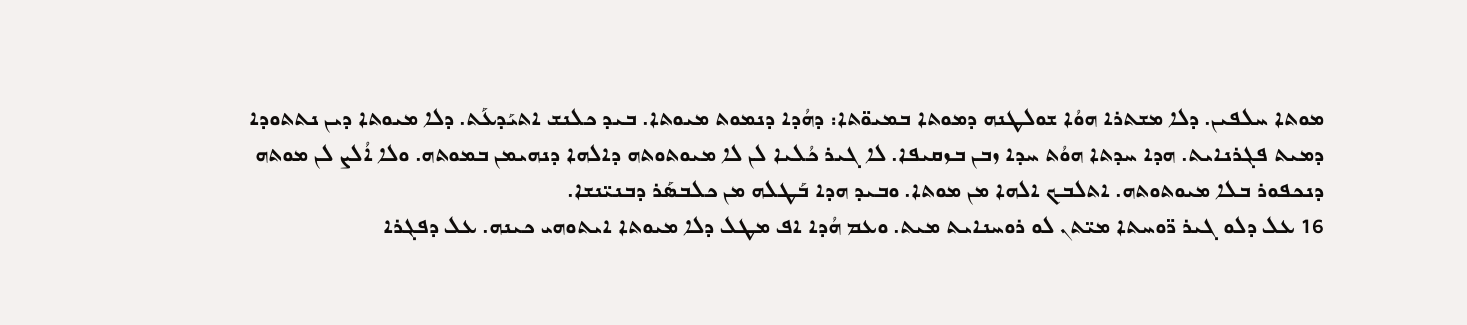ܡܘܬܐ ܚܠܦܝܢ. ܕܠܐ ܡܫܬܪܐ ܗܘܳܐ ܫܘܠܛܢܗ ܕܡܘܬܐ ܒܡܝܘ̈ܬܐ: ܕܗܳܕܐ ܕܢܡܘܬ ܡܝܘܬܐ. ܒܝܕ ܟܠܢܫ ܐܬܝܰܕܥܰܬ. ܕܠܐ ܡܝܘܬܐ ܕܝܢ ܢܬܬܘܕܐ ܕܡܝܬ ܦܓܪܢܐܝܬ. ܗܕܐ ܚܕܬܐ ܗܘܳܬ ܚܕܐ ܙܒܢ ܒܙܩܝܦܐ. ܠܐ ܓܝܪ ܟܳܠܝܐ ܠܢ ܠܐ ܡܝܘܬܘܬܗ ܕܐܠܗܐ ܕܢܗܝܡܢ ܒܡܘܬܗ. ܘܠܐ ܐܳܠܨ ܠܢ ܡܘܬܗ ܕܢܟܦܘܪ ܒܠܐ ܡܝܘܬܘܬܗ. ܐܬܠܒܟ ܐܠܗܐ ܡܢ ܡܘܬܐ. ܘܒܝܕ ܗܕܐ ܒܰܛܠܗ ܡܢ ܟܠܒܣܰܪ ܕܒܢܝ̈ܢܫܐ.
16 ܥܠ ܕܠܘ ܓܝܪ ܖ̈ܘܚܬܐ ܡܝ̈ܬܢ ܠܘ ܪܘܚܢܐܝܬ ܡܝܬ. ܘܥܡ ܗܳܕܐ ܐܦ ܡܛܠ ܕܠܐ ܡܝܘܬܐ ܐܝܬܘܗܝ ܟܝܢܗ. ܥܠ ܕܦܓܪܐ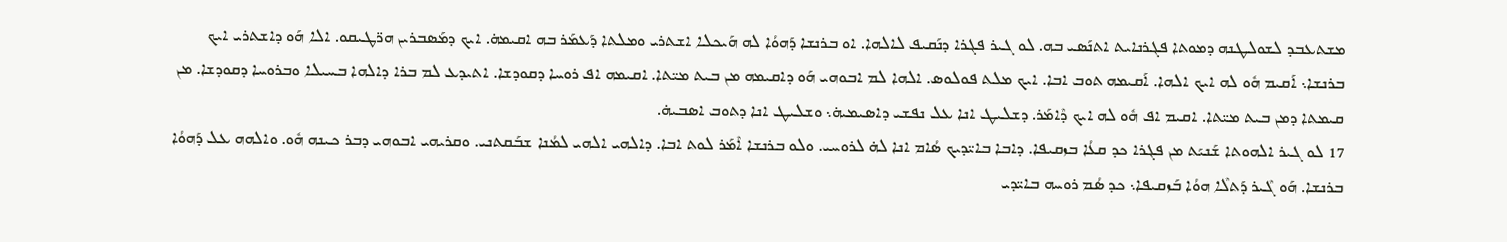ܡܫܬܥܒܕ ܠܫܘܠܛܢܗ ܕܡܘܬܐ ܦܓܪܢܐܝܬ ܐܬܢܰܣܝ ܒܗ. ܠܘ ܓܝܪ ܦܓܪܐ ܕܢܰܩܝܦ ܠܐܠܗܐ. ܐܘ ܒܪܢܫܐ ܕܰܗܘܳܐ ܠܗ ܗܰܝܟܠܐ ܐܫܬܪܝ ܘܡܠܬܐ ܕܰܥܡܰܪ ܒܗ ܐܩܝܡܗ̇. ܐܝܟ ܕܡܰܣܒܪܝܢ ܗܖ̈ܛܝܩܘ. ܐܠܐ ܗܰܘ ܕܐܫܬܪܝ ܐܝܟ ܒܪܢܫܐ܆ ܐܰܩܝܡ ܗܽܘ ܠܗ ܐܝܟ ܐܠܗܐ. ܐܰܩܝܡܗ ܬܘܒ ܐܒܐ. ܐܝܟ ܡܠܬ ܦܘܠܘܣ. ܐܠܗܐ ܠܡ ܐܒܘܗܝ ܗܰܘ ܕܐܩܝܡܗ ܡܢ ܒܝܬ ܡܝ̈ܬܐ. ܐܩܝܡܗ ܐܦ ܪܘܚܐ ܕܩܘܕܫܐ. ܐܬܝܕܥ ܠܡ ܒܪܐ ܕܐܠܗܐ ܒܚܝܠܐ ܘܒܪܘܚܐ ܕܩܘܕܫܐ. ܡܢ ܩܝܡܬܐ ܕܡܢ ܒܝܬ ܡܝ̈ܬܐ. ܐܩܝܡ ܐܦ ܗܽܘ ܠܗ ܐܝܟ ܕܶܐܡܰܪ. ܕܫܠܝܛ ܐܢܐ ܥܠ ܢܦܫܝ ܕܐܣܝܡܝܗ̇܆ ܘܫܠܝܛ ܐܢܐ ܕܬܘܒ ܐܣܒܝܗ̇.
17 ܠܘ ܓܝܪ ܐܠܗܘܬܐ ܫܰܢܝܰܬ ܡܢ ܦܓܪܐ ܟܕ ܩܥܳܐ ܒܙܩܝܦܐ. ܕܐܒܐ ܒܐܝ̈ܕܝܟ ܣܳܐܡ ܐܢܐ ܠܗ̇ ܠܪܘܚܝ. ܘܠܘ ܒܪܢܫܐ ܐܶܡܰܪ ܠܘܬ ܐܒܐ. ܕܐܠܗܝ ܐܠܗܝ ܠܡܳܢܐ ܫܒܰܩܬܢܝ. ܘܩܪܝܗܝ ܐܒܘܗܝ ܕܒܪ ܟܝܢܗ ܗܽܘ. ܘܐܠܗܗ ܥܠ ܕܰܗܘܳܐ ܒܪܢܫܐ. ܗܰܘ ܓܶܝܪ ܕܰܬܠܶܐ ܗܘܳܐ ܒܰܙܩܝܦܐ܆ ܟܕ ܣܳܡ ܪܘܚܗ ܒܐܝ̈ܕܝ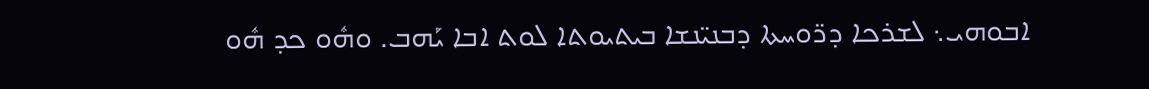ܐܒܘܗܝ܆ ܠܫܪܟܐ ܕܖ̈ܘܚܬܐ ܕܒܢܝ̈ܢܫܐ ܒܝܬܝܘܬܐ ܠܘܬ ܐܒܐ ܝܰܗܒ. ܘܗܽܘ ܟܕ ܗܽܘ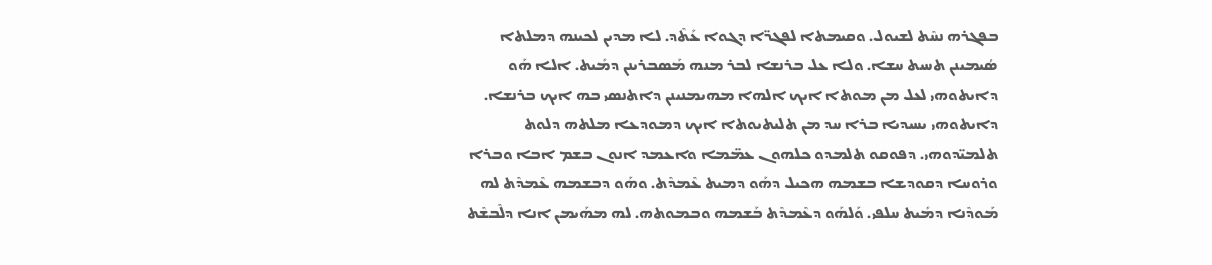ܒܦܓܪܗ ܢܚܶܬ ܠܫܝܘܠ. ܘܩܝܡܬܐ ܠܦܓܖ̈ܐ ܕܓܘܐ ܥܰܬܶܕ. ܠܐ ܡܕܝܢ ܠܟܝܢܗ ܕܡܠܬܐ ܣܳܝܡܝܢܢ ܬܚܝܬ ܚܫܐ. ܘܠܐ ܥܠ ܒܪܢܫܐ ܠܒܪ ܡܢܗ ܡܰܣܒܪܝܢܢ ܕܡܺܝܬ. ܐܠܐ ܗܰܘ ܕܐܝܬܘܗܝ ܠܥܠ ܡܢ ܡܘܬܐ ܐܝܟ ܐܠܗܐ ܡܗܝܡܢܝܢܢ ܕܐܬܢܣܝ ܒܗ ܐܝܟ ܒܪܢܫܐ. ܕܐܝܬܘܗܝ ܝܚܝܕܝܐ ܒܪܐ ܚܕ ܡܢ ܬܠܝܬܝܘܬܐ ܐܝܟ ܕܡܘܕܥܐ ܡܠܬܗ ܕܠܘܬ ܬܠܡܝ̈ܕܘܗܝ. ܕܦܘܩܘ ܬܠܡܕܘ ܟܠܗܘܢ ܥܡ̈ܡܐ ܘܐܥܡܕ ܐܢܘܢ ܒܫܡ ܐܒܐ ܘܒܪܐ ܘܪܘܚܐ ܕܩܘܕܫܐ ܒܫܡܗ ܗܟܝܠ ܕܗܰܘ ܕܡܝܬ ܥܶܡܕܶܬ. ܘܗܰܘ ܕܒܫܡܗ ܥܶܡܕܶܬ ܠܗ ܡܰܘܕܶܢܐ ܕܡܺܝܬ ܚܠܦܝ. ܘܰܠܗܰܘ ܕܥܶܡܕܶܬ ܒܰܫܡܗ ܘܒܡܘܬܗ. ܠܗ ܡܗܰܝܡܢ ܐܢܐ ܕܠܶܒܫܶܬ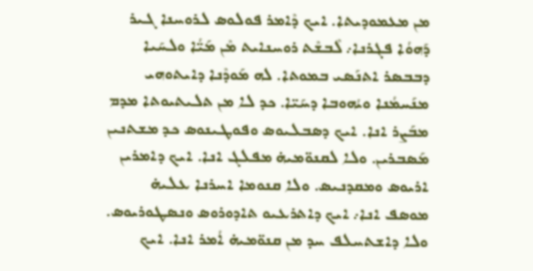ܡܢ ܡܥܡܘܕܝܬܐ. ܐܝܟ ܕܶܐܡܪ ܦܘܠܘܣ ܠܪܘܚܢܐ ܓܝܪ ܕܰܗܘܳܐ ܦܓܪܢܐ܇ ܠܶܒܫܶܬ ܪܘܚܢܐܝܬ ܡܶܢ ܡܰܝ̈ܳܐ ܘܠܚܰܝܐ ܕܒܒܣܪ ܐܬܢܰܣܝ ܒܡܘܬܐ. ܠܗ ܡܰܘܕܶܢܐ ܕܐܝܬܘܗܝ ܡܢܰܚܡܳܢܐ ܘܝܳܗܘܒܐ ܕܚܰܝ̈ܐ. ܟܕ ܠܐ ܡܢ ܬܠܝܬܝܘܬܐ ܡܕܡ ܡܒܰܨܪ ܐܢܐ. ܐܝܟ ܕܣܒܠܝܘܣ ܘܦܘܛܝܢܘܣ ܟܕ ܡܫܬܢܝܢ ܡܰܣܒܪܝܢ. ܘܠܐ ܠܩܢܘ̈ܡܝܗ̇ ܡܦܠܓ ܐܢܐ. ܐܝܟ ܕܐܡܪܝܢ ܐܪܝܘܣ ܘܡܩܕܢܝܣ. ܘܠܐ ܩܢܘܡܐ ܐܚܪܢܐ ܥܠܝܗ̇ ܡܘܣܦ ܐܢܐ܇ ܐܝܟ ܕܐܬܪܥܝܘ ܬܐܕܘܪܘܣ ܘܢܣܛܘܪܝܘܣ. ܘܠܐ ܕܐܫܬܚܠܦ ܚܕ ܡܢ ܩܢܘ̈ܡܝܗ̇ ܐܳܡܪ ܐܢܐ. ܐܝܟ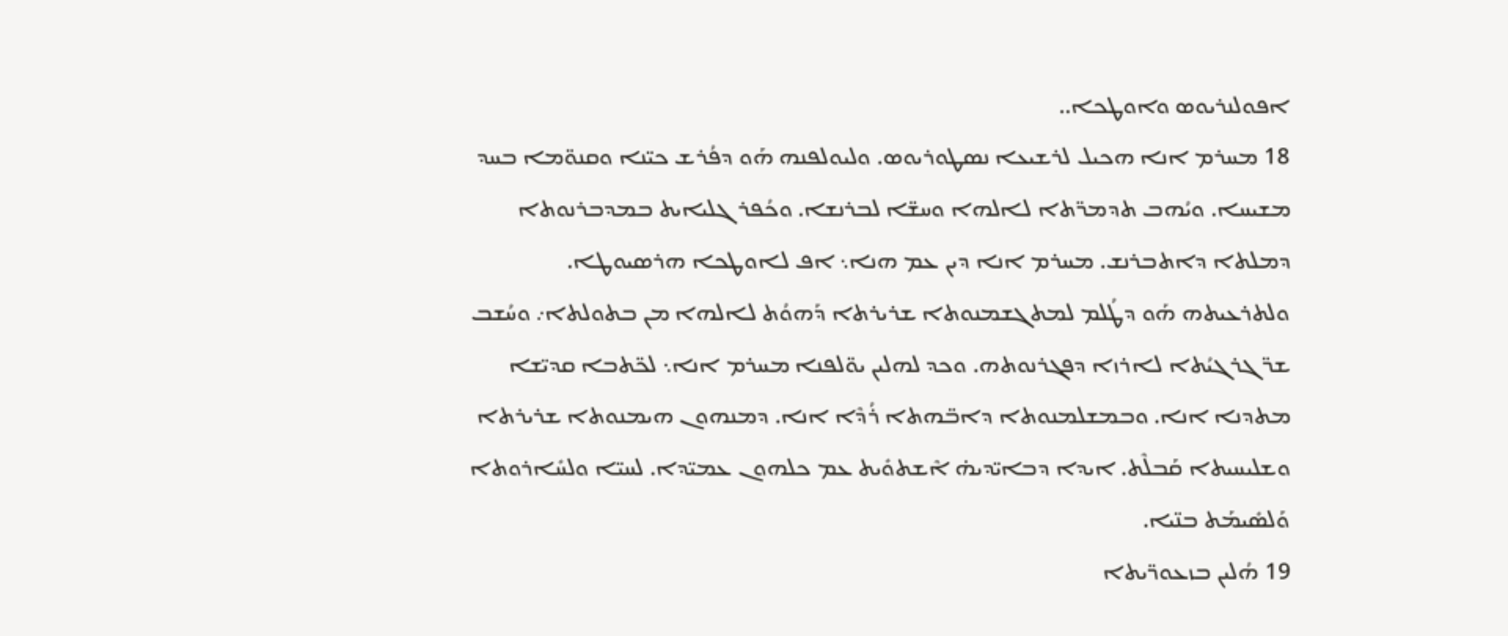ܐܦܘܠܢܪܝܘܣ ܘܐܘܛܟܐ..
18 ܡܚܪܡ ܐܢܐ ܗܟܝܠ ܠܪܫܝܥܐ ܢܣܛܘܪܝܘܣ. ܘܠܝܘܠܦܢܗ ܗܰܘ ܕܦܳܪܫ ܟܝ̈ܢܐ ܘܩܢܘ̈ܡܐ ܒܚܕ ܡܫܝܚܐ. ܘܝܳܗܒ ܬܕܡܖ̈ܬܐ ܠܐܠܗܐ ܘܚܫ̈ܐ ܠܒܪܢܫܐ. ܘܟܳܦܪ ܓܠܝܐܝܬ ܒܡܕܒܪܢܘܬܐ ܕܡܠܬܐ ܕܐܬܒܪܢܫ. ܡܚܪܡ ܐܢܐ ܕܝܢ ܥܡ ܗܢܐ܆ ܐܦ ܠܐܘܛܟܐ ܗܪܣܝܘܛܐ. ܘܠܬܪܥܝܬܗ ܗܰܘ ܕܛܳܠܡ ܠܡܬܓܫܡܢܘܬܐ ܫܪܝܪܬܐ ܕܰܗܘܳܬ ܠܐܠܗܐ ܡܢ ܒܬܘܠܬܐ܇ ܘܚܳܫܒ ܫܖ̈ܓܪܓܝܳܬܐ ܠܐܪܙܐ ܕܦܓܪܢܘܬܗ. ܘܟܕ ܠܗܠܝܢ ܝܘ̈ܠܦܢܐ ܡܚܪܡ ܐܢܐ܆ ܠܟ̈ܬܒܐ ܩܕܝ̈ܫܐ ܡܬܕܢܐ ܐܢܐ. ܘܒܡܫܠܡܢܘܬܐ ܕܐܒ̈ܗܬܐ ܪܳܕܶܐ ܐܢܐ. ܕܡܢܗܘܢ ܗܝܡܢܘܬܐ ܫܪܝܪܬܐ ܘܫܠܝܚܝܬܐ ܩܰܒܠܶܬ. ܐܝܕܐ ܕܒܐܝ̈ܕܝܗ̇ ܐܶܫܬܘܺܝܬ ܥܡ ܟܠܗܘܢ ܥܡܝ̈ܕܐ. ܠܚܝ̈ܐ ܘܠܚܺܐܪܘܬܐ ܘܰܠܣܺܝܡܰܬ ܒܢ̈ܝܐ.
19 ܗܳܠܝܢ ܒܙܥܘܖ̈ܝܬܐ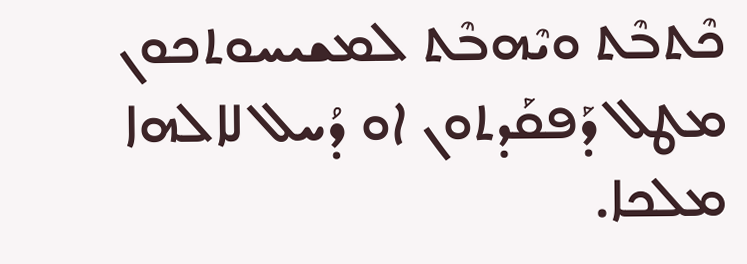ܟܶܬܒܶܬ ܘܝܶܗܒܶܬ ܠܡܫܝܚܘܬܟܘܢ ܡܛܠ ܕܰܦܩܰܕܬܘܢ ܐܘ ܕܳܚܠ ܠܐܠܗܐ ܡܠܟܐ.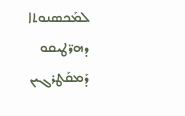ܠܡܰܟܣܢܘܬܐ ܕܗܖ̈ܛܝܩܘ ܕܰܡܩܰܛܪܓܝܢ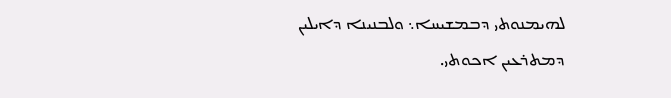ܠܗܝܡܢܘܬܝ ܕܒܡܫܝܚܐ܆ ܘܠܒܢܝܢܐ ܕܐܝܠܝܢ ܕܡܬܪܥܝܢ ܐܟܘܬܝ.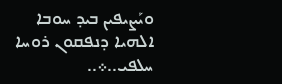ܘܝܰܨܝܦܝܢ ܒܝܕ ܚܘܒܐ ܐܠܗܝܐ ܕܢܦܩܘܢ ܪܘܚܐ ܚܠܦܝ..܀..